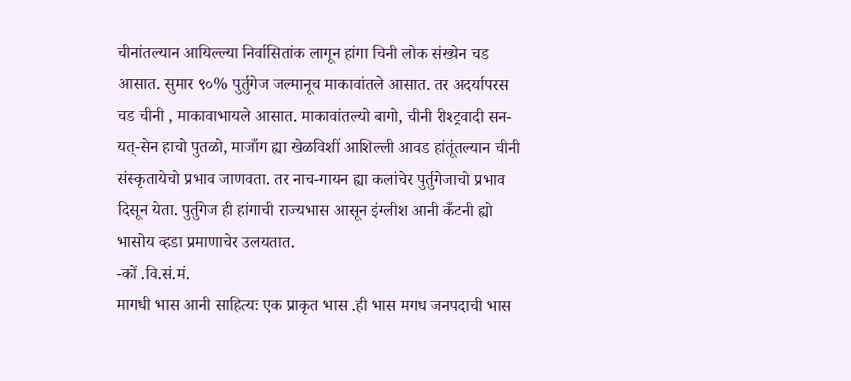चीनांतल्यान आयिल्ल्या निर्वासितांक लागून हांगा चिनी लोक संख्येन चड आसात. सुमार ९०% पुर्तुगेज जल्मानूच माकावांतले आसात. तर अदर्यापरस चड चीनी , माकावाभायले आसात. माकावांतल्यो बागो, चीनी रीश्ट्रवादी सन-यत्-सेन हाचो पुतळो, माजाँग ह्या खेळविशीं आशिल्ली आवड हांतूंतल्यान चीनी संस्कृतायेचो प्रभाव जाणवता. तर नाच-गायन ह्या कलांचेर पुर्तुगेजाचो प्रभाव दिसून येता. पुर्तुगेज ही हांगाची राज्यभास आसून इंग्लीश आनी कँटनी ह्यो भासोय व्हडा प्रमाणाचेर उलयतात.
-कों .वि.सं.मं.
मागधी भास आनी साहित्यः एक प्राकृत भास .ही भास मगध जनपदाची भास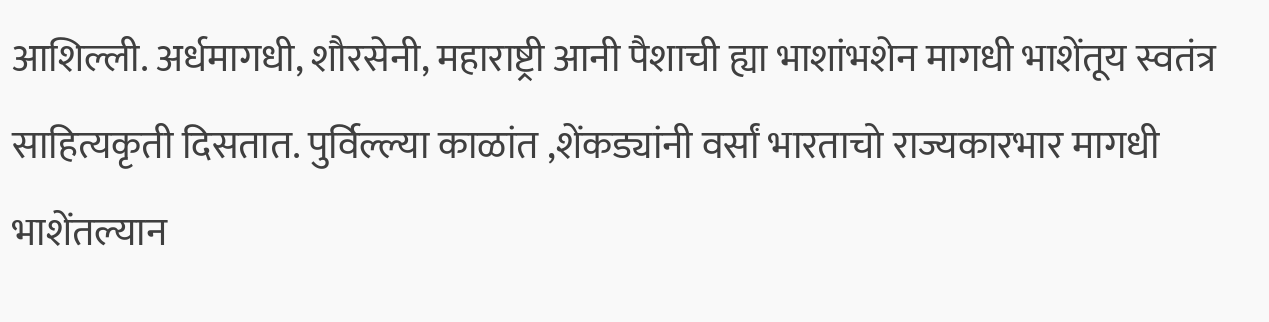आशिल्ली. अर्धमागधी, शौरसेनी, महाराष्ट्री आनी पैशाची ह्या भाशांभशेन मागधी भाशेंतूय स्वतंत्र साहित्यकृती दिसतात. पुर्विल्ल्या काळांत ,शेंकड्यांनी वर्सां भारताचो राज्यकारभार मागधी भाशेंतल्यान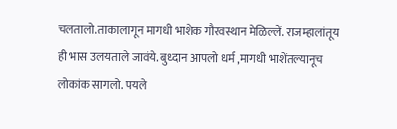चलतालो.ताकालागून मागधी भाशेक गौरवस्थान मेळिल्लें. राजम्हालांतूय ही भास उलयताले जावंये. बुध्दान आपलो धर्म ,मागधी भाशेंतल्यानूच लोकांक सागलो. पयले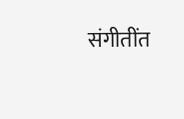संगीतींत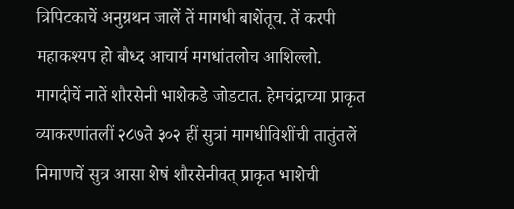त्रिपिटकाचें अनुग्रथन जालें तें मागधी बाशेंतूच. तें करपी महाकश्यप हो बौध्द आचार्य मगधांतलोच आशिल्लो.
मागदीचें नातें शौरसेनी भाशेकडे जोडटात. हेमचंद्राच्या प्राकृत व्याकरणांतलीं २८७ते ३०२ हीं सुत्रां मागधीविशींची तातुंतलें निमाणचें सुत्र आसा शेषं शौरसेनीवत् प्राकृत भाशेची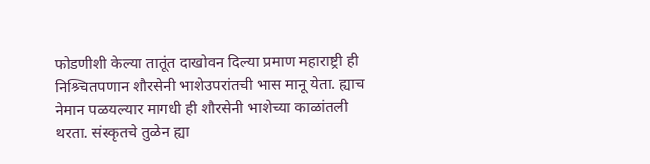फोडणीशी केल्या तातूंत दाखोवन दिल्या प्रमाण महाराष्ट्री ही निश्र्चितपणान शौरसेनी भाशेउपरांतची भास मानू येता. ह्याच नेमान पळयल्यार मागधी ही शौरसेनी भाशेच्या काळांतली थरता. संस्कृतचे तुळेन ह्या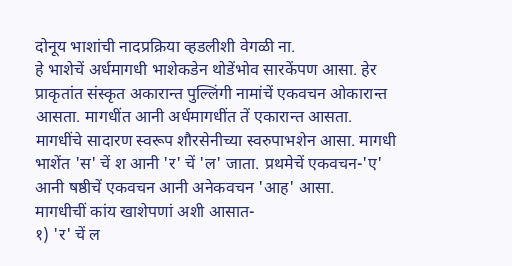दोनूय भाशांची नादप्रक्रिया व्हडलीशी वेगळी ना.
हे भाशेचें अर्धमागधी भाशेकडेन थोडेंभोव सारकेंपण आसा. हेर प्राकृतांत संस्कृत अकारान्त पुल्लिंगी नामांचें एकवचन ओकारान्त आसता. मागधींत आनी अर्धमागधींत तें एकारान्त आसता.
मागधींचे सादारण स्वरूप शौरसेनीच्या स्वरुपाभशेन आसा. मागधी भाशेंत 'स' चें श आनी 'र' चें 'ल' जाता. प्रथमेचें एकवचन-'ए' आनी षष्ठीचें एकवचन आनी अनेकवचन 'आह' आसा.
मागधीचीं कांय खाशेपणां अशी आसात-
१) 'र' चें ल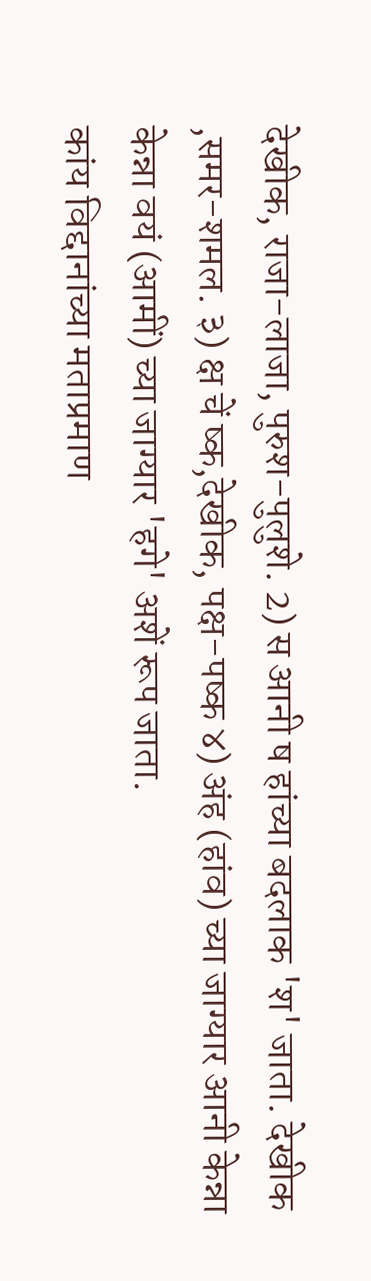देखीक, राजा-लाजा, पुरुश-पुलुशे. 2) स आनी ष हांच्या बदलाक 'श' जाता. देखीक ,समर-शमल. ३) क्ष चें ष्क,देखीक, पक्ष-पष्क ४) अंह (हांव) च्या जाग्यार आनी केन्ना केन्ना वयं (आमीं) च्या जाग्यार 'हगे' अशें रूप जाता.
कांय विद्दानांच्या मताप्रमाण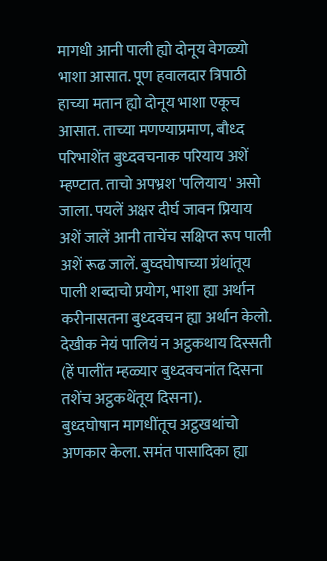मागधी आनी पाली ह्यो दोनूय वेगळ्यो भाशा आसात. पूण हवालदार त्रिपाठी हाच्या मतान ह्यो दोनूय भाशा एकूच आसात. ताच्या मणण्याप्रमाण, बौध्द परिभाशेंत बुध्दवचनाक परियाय अशें म्हण्टात. ताचो अपभ्रश 'पलियाय' असो जाला. पयलें अक्षर दीर्घ जावन प्रियाय अशें जालें आनी ताचेंच सक्षिप्त रूप पाली अशें रूढ जालें. बुघ्दघोषाच्या ग्रंथांतूय पाली शब्दाचो प्रयोग, भाशा ह्या अर्थान करीनासतना बुध्दवचन ह्या अर्थान केलो. देखीक नेयं पालियं न अट्ठकथाय दिस्सती (हें पालींत म्हळ्यार बुध्दवचनांत दिसना तशेंच अट्ठकथेंतूय दिसना).
बुध्दघोषान मागधींतूच अट्ठखथांचो अणकार केला. समंत पासादिका ह्या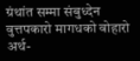ग्रंथांत सम्मा संबुध्देन वुत्तपकारो मागधको वोहारो अर्थ-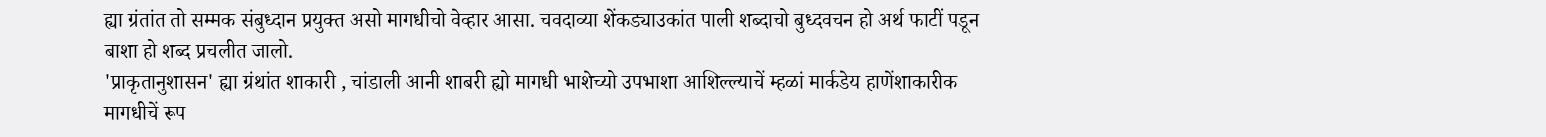ह्या ग्रंतांत तो सम्मक संबुध्दान प्रयुक्त असो मागधीचो वेव्हार आसा. चवदाव्या शेंकड्याउकांत पाली शब्दाचो बुध्दवचन हो अर्थ फाटीं पडून बाशा हो शब्द प्रचलीत जालो.
'प्राकृतानुशासन' ह्या ग्रंथांत शाकारी , चांडाली आनी शाबरी ह्यो मागधी भाशेच्यो उपभाशा आशिल्ल्याचें म्हळां मार्कडेय हाणेंशाकारीक मागधीचें रूप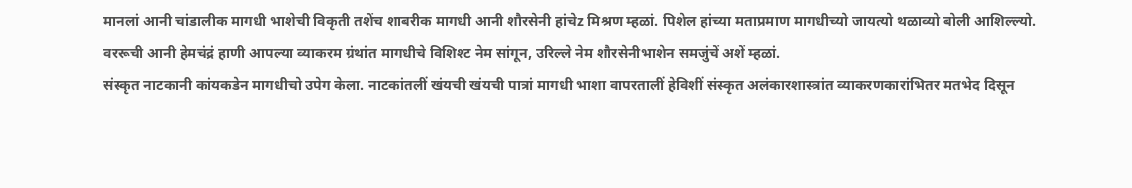मानलां आनी चांडालीक मागधी भाशेची विकृती तशेंच शाबरीक मागधी आनी शौरसेनी हांचेz मिश्रण म्हळां. पिशेल हांच्या मताप्रमाण मागधीच्यो जायत्यो थळाव्यो बोली आशिल्ल्यो.
वररूची आनी हेमचंद्रं हाणी आपल्या व्याकरम ग्रंथांत मागधीचे विशिश्ट नेम सांगून, उरिल्ले नेम शौरसेनीभाशेन समजुंचें अशें म्हळां.
संस्कृत नाटकानी कांयकडेन मागधीचो उपेग केला. नाटकांतलीं खंयची खंयची पात्रां मागधी भाशा वापरतालीं हेविशीं संस्कृत अलंकारशास्त्रांत व्याकरणकारांभितर मतभेद दिसून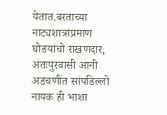येतात.बरताच्या नाट्यशात्रांप्रमाण घोडयांचो राखणदार, अंतःपुरवासी आनी अडचणींत सांपडिल्लो नायक ही भाशा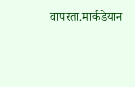वापरता.मार्कडेयान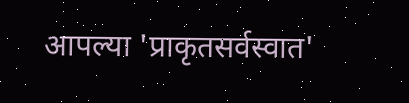आपल्या 'प्राकृतसर्वस्वात'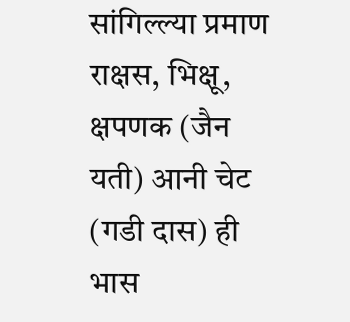सांगिल्ल्या प्रमाण राक्षस, भिक्षू, क्षपणक (जैन यती) आनी चेट (गडी दास) ही भास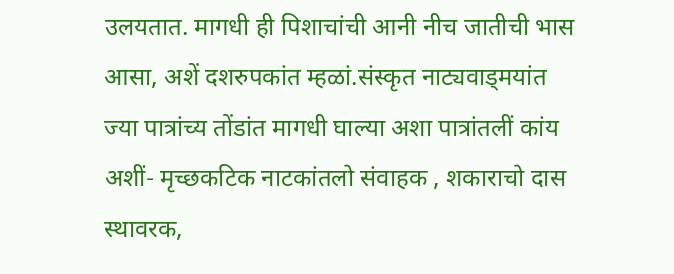उलयतात. मागधी ही पिशाचांची आनी नीच जातीची भास आसा, अशें दशरुपकांत म्हळां.संस्कृत नाट्यवाड्मयांत ज्या पात्रांच्य तोंडांत मागधी घाल्या अशा पात्रांतलीं कांय अशीं- मृच्छकटिक नाटकांतलो संवाहक , शकाराचो दास स्थावरक,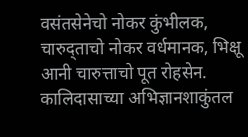वसंतसेनेचो नोकर कुंभीलक, चारुद्ताचो नोकर वर्धमानक, भिक्षू आनी चारुत्ताचो पूत रोहसेन. कालिदासाच्या अभिज्ञानशाकुंतल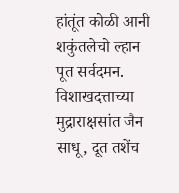हांतूंत कोळी आनी शकुंतलेचो ल्हान पूत सर्वदमन. विशाखदत्ताच्या मुद्राराक्षसांत जैन साधू, दूत तशेंच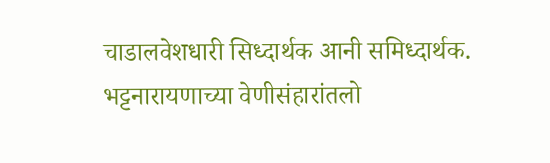चाडालवेशधारी सिध्दार्थक आनी समिध्दार्थक. भट्टनारायणाच्या वेणीसंहारांतलो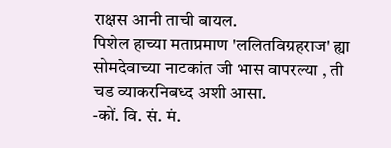राक्षस आनी ताची बायल.
पिशेल हाच्या मताप्रमाण 'ललितविग्रहराज' ह्या सोमदेवाच्या नाटकांत जी भास वापरल्या , ती चड व्याकरनिबध्द अशी आसा.
-कों. वि. सं. मं.